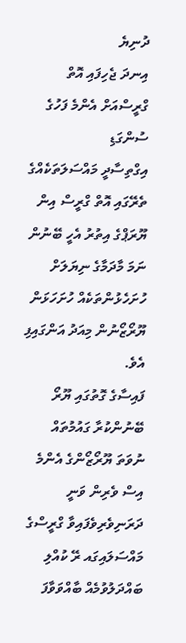ދުނިޔެ
އިނދަ ޖެހިފައި އޮތް ގްރީސްއަށް އެންމެ ފަހުގެ ސުންގަޑި
އިގްތިސާދީ މައްސަލަތަކެއްގެ ތެރޭގައި އޮތް ގްރީސް އިން ޔޫރަޕްގެ އިތުރު އެހީ ބޭނުން ނަމަ މާދަމާގެ ނިޔަލަށް ހުށަހެޅުންތަކެއް ހުށަހަޅަން ޔޫރޯޒޯނުން މިއަދު އަންގައިފި އެވެ.
ފައިސާގެ ގޮތުގައި ޔޫރޯ ބޭނުންކުރާ ގައުމުތައް ނުވަތަ ޔޫރޯޒޯންގެ އެންމެ އިސް ވެރިން ވަނީ ދަރަނިވެރިވެފައިވާ ގްރީސްގެ މައްސަލައިގައ ރޭ ކުއްލި ބައްދަލުވުމެއް ބާއްވަވާފަ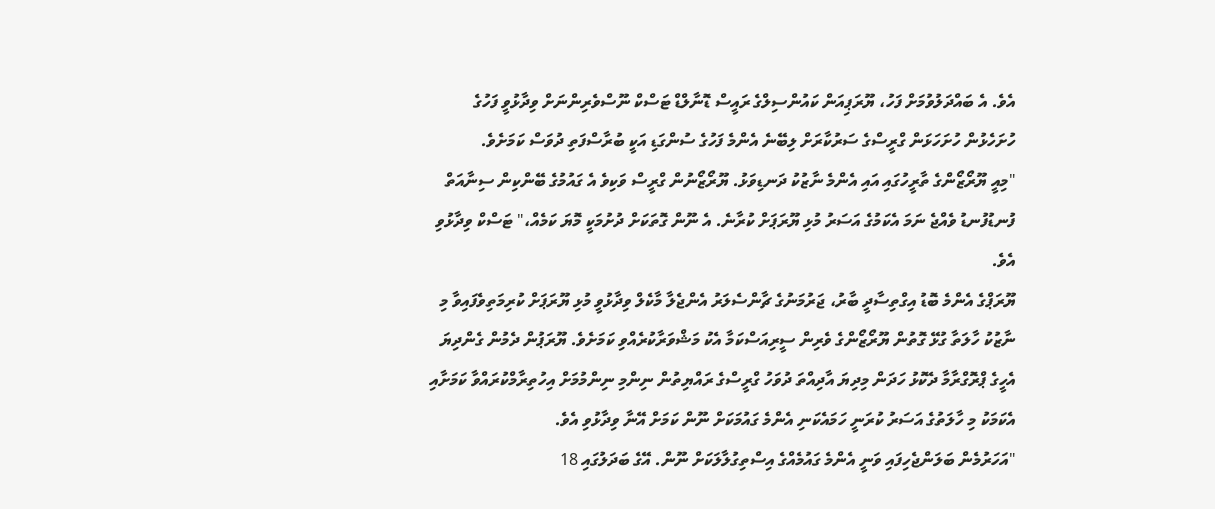އެވެ. އެ ބައްދަލުވުމަށް ފަހު، ޔޫރަޕިއަން ކައުންސިލްގެ ރައީސް ޑޮނާލްޑް ޓަސްކް ނޫސްވެރިންނަށް ވިދާޅުވީ ފަހުގެ ހުށަހެޅުން ހުށަހަޅަން ގްރީސްގެ ސަރުކާރަށް ލިބޭނެ އެންމެ ފަހުގެ ސުންގަޑި އަކީ ބުރާސްފަތި ދުވަސް ކަމަށެވެ.
"މިއީ ޔޫރޯޒޯންގެ ތާރީހުގައި އައި އެންމެ ނާޒުކު ދަނޑިވަޅު. ޔޫރޯޒޯނުން ގްރީސް ވަކިވެ އެ ގައުމުގެ ބޭންކިން ސިނާއަތް ފުނޑުފުނޑު ވެއްޖެ ނަމަ އެކަމުގެ އަސަރު މުޅި ޔޫރަޕަށް ކުރާނެ. އެ ނޫން ގޮތަކަށް ދުށުމަކީ މޮޔަ ކަމެއް،" ޓަސްކް ވިދާޅުވި އެވެ.
ޔޫރަޕްގެ އެންމެ ބޮޑު އިގްތިސާދީ ބާރު، ޖަރުމަނުގެ ޗާންސެލަރު އެންޖެލާ މާކެލް ވިދާޅުވީ މުޅި ޔޫރަޕަށް ކުރިމަތިވެފައިވާ މި ނާޒުކު ހާލަތާ ގުޅޭ ގޮތުން ޔޫރޯޒޯންގެ ވެރިން ސީރިއަސްކަމާ އެކު މަޝްވަރާކުރެއްވި ކަމަށެވެ. ޔޫރަޕުން ދެމުން ގެންދިޔަ އެހީގެ ޕްރޮގްރާމާ ދެކޮޅު ހަދަން މިދިޔަ އާދިއްތަ ދުވަހު ގްރީސްގެ ރައްޔިތުން ނިންމި ނިންމުމަށް އިހުތިރާމްކުރައްވާ ކަމަށާއި އެކަމަކު މި ހާލަތުގެ އަސަރު ކުރަނީ ހަމައެކަނި އެންމެ ގައުމަކަށް ނޫން ކަމަށް އޭނާ ވިދާޅުވި އެވެ.
"އަހަރުމެން ބަލަންޖެހިފައި ވަނީ އެންމެ ގައުމެއްގެ އިސްތިގުލާލަކަށް ނޫން. އޭގެ ބަދަލުގައި 18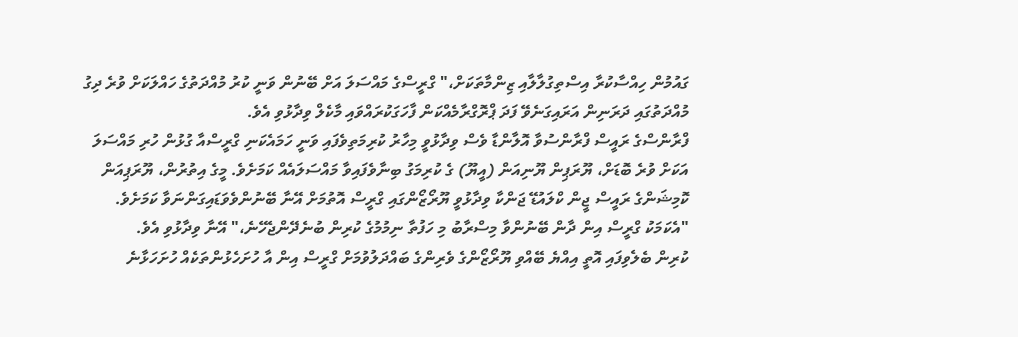ގައުމުން ހިއްސާކުރާ އިސްތިގުލާލާއި ޒިންމާތަކަށް،" ގްރީސްގެ މައްސަލަ އަށް ބޭނުން ވަނީ ކުރު މުއްދަތުގެ ހައްލަކަށް ވުރެ ދިގު މުއްދަތުގައި ދަރަނިން އަރައިގަނެވޭ ފަދަ ޕްރޮގްރާމެއްކަން ފާހަގަކުރައްވައި މާކެލް ވިދާޅުވި އެވެ.
ފްރާންސްގެ ރައީސް ފްރާންސުވާ އޮލާންޑާ ވެސް ވިދާޅުވީ މިހާރު ކުރިމަތިވެފައި ވަނީ ހަމައެކަނި ގްރީސްއާ ގުޅުން ހުރި މައްސަލަ އަކަށް ވުރެ ބޮޑަށް، ޔޫރަޕިން ޔޫނިއަން (އީޔޫ) ގެ ކުރިމަގު ބިނާވެފައިވާ މައްސަލައެއް ކަމަށެވެ. މީގެ އިތުރުން، ޔޫރަޕިއަން ކޮމިޝަންގެ ރައީސް ޖީން ކްލައުޑޭ ޖަންކާ ވިދާޅުވީ ޔޫރޯޒޯންގައި ގްރީސް އޮތުމަށް އޭނާ ބޭނުންވެވަޑައިގަންނަވާ ކަމަށެވެ.
"އެކަމަކު ގްރީސް އިން ދާން ބޭނުންވާ މިސްރާބު މި ހަފުތާ ނިމުމުގެ ކުރިން ބުނެދޭންޖެހޭނެ،" އޭނާ ވިދާޅުވި އެވެ.
ކުރިން ބެލެވިފައި އޮތީ އިއްޔެ ބޭއްވި ޔޫރޯޒޯންގެ ވެރިންގެ ބައްދަލުވުމަށް ގްރީސް އިން އާ ހުށަހެޅުންތަކެއް ހުށަހަޅާނެ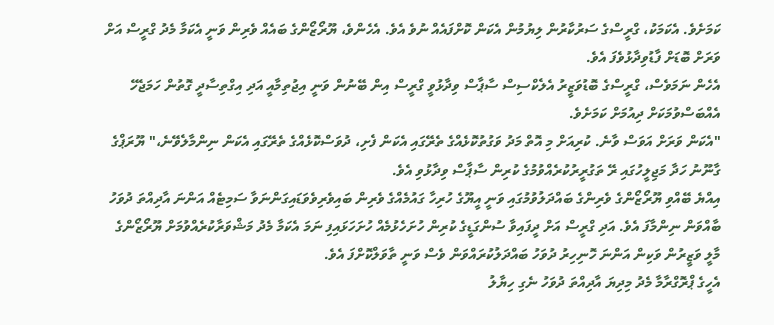ކަމަށެވެ. އެކަމަކު، ގްރީސްގެ ސަރުކާރުން ލިޔުމުން އެކަން ކޮށްފައެއް ނުވެ އެވެ. އެހެންވެ، ޔޫރޯޒޯންގެ ބައެއް ވެރިން ވަނީ އެކަމާ މެދު ގްރީސް އަށް ވަރަށް ބޮޑަށް ފާޑުވިދާޅުވެފަ އެވެ.
އެހެން ނަމަވެސް، ގްރީސްގެ ބޮޑުވަޒީރު އެލެކްސިސް ސާޕާސް ވިދާޅުވީ ގްރީސް އިން ބޭނުން ވަނީ އިޖުތިމާއީ އަދި އިގްތިސާދީ ގޮތުން ހަމަޖެހޭ އެއްބަސްވުމަކަށް ދިއުމަށް ކަމަށެވެ.
"އެކަން ވަރަށް އަވަސް ވާނެ. ކުރިއަށް މި އޮތް މަދު ވަގުތުކޮޅެއްގެ ތެރޭގައި އެކަން ފެށި، ދުވަސްކޮޅެއްގެ ތެރޭގައި އެކަން ނިންމާލެވޭނެ،" ޔޫރަޕްގެ ގާނޫނު ހަދާ މަޖިލީހުގައި ރޭ ތަގުރީރުކުރެއްވުމުގެ ކުރިން ސާޕާސް ވިދާޅުވި އެވެ.
އިއްޔެ ބޭއްވި ޔޫރޯޒޯންގެ ވެރިންގެ ބައްދަލުވުމުގައި ވަނީ އީޔޫގެ ހުރިހާ ގައުމެއްގެ ވެރިން ބައިވެރިވެވަޑައިގަންނަވާ ސަމިޓެއް އަންނަ އާދިއްތަ ދުވަހު ބާއްވަން ނިންމާފަ އެވެ. އަދި ގްރީސް އަށް ދީފައިވާ ސުންގަޑީގެ ކުރިން ހުށަހެޅުމެއް ހުށަހަޅައިފި ނަމަ އެކަމާ މެދު މަޝްވަރާކުރެއްވުމަށް ޔޫރޯޒޯންގެ މާލީ ވަޒީރުން ވަކިން އަންނަ ހޮނިހިރު ދުވަހު ބައްދަލުކުރައްވަން ވެސް ވަނީ ތާވަލްކޮށްފަ އެވެ.
އެހީގެ ޕްރޮގްރާމާ މެދު މިދިޔަ އާދިއްތަ ދުވަހު ނެގި ހިޔާލު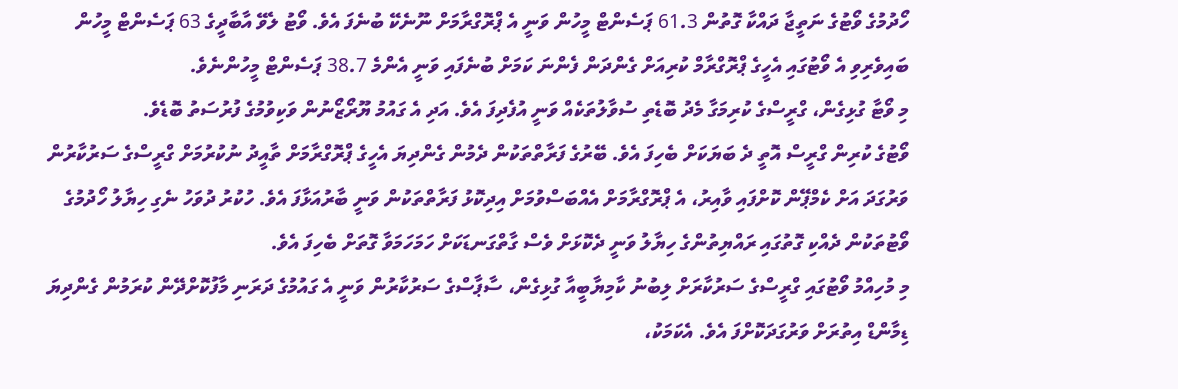ހޯދުމުގެ ވޯޓުގެ ނަތީޖާ ދައްކާ ގޮތުން 61.3 ޕަސެންޓް މީހުން ވަނީ އެ ޕްރޮގްރާމަށް ނޫނެކޭ ބުނެފަ އެވެ. ވޯޓު ލެވޭ އާބާދީގެ 63 ޕަސެންޓް މީހުން ބައިވެރިވި އެ ވޯޓުގައި އެހީގެ ޕްރޮގްރާމް ކުރިއަށް ގެންދަން ފެންނަ ކަމަށް ބުނެފައި ވަނީ އެންމެ 38.7 ޕަސެންޓް މީހުންނެވެ.
މި ވޯޓާ ގުޅިގެން، ގްރީސްގެ ކުރިމަގާ މެދު ބޮޑެތި ސުވާލުތަކެއް ވަނީ އުފެދިފަ އެވެ. އަދި އެ ގައުމު ޔޫރޯޒޯނުން ވަކިވުމުގެ ފުރުސަތު ބޮޑެވެ.
ވޯޓުގެ ކުރިން ގްރީސް އޮތީ ދެ ބަޔަކަށް ބެހިފަ އެވެ. ބޭރުގެ ފަރާތްތަކުން ދެމުން ގެންދިޔަ އެހީގެ ޕްރޮގްރާމަށް ތާއީދު ނުކުރުމަށް ގްރީސްގެ ސަރުކާރުން ވަރުގަދަ އަށް ކެމްޕޭން ކޮށްފައި ވާއިރު، އެ ޕްރޮގްރާމަށް އެއްބަސްވުމަށް އިދިކޮޅު ފަރާތްތަކުން ވަނީ ބާރުއަޅާފަ އެވެ. ހުކުރު ދުވަހު ނެގި ހިޔާލު ހޯދުމުގެ ވޯޓުތަކުން ދެއްކި ގޮތުގައި ރައްޔިތުންގެ ހިޔާލު ވަނީ ދެކޮޅަށް ވެސް ގާތްގަނޑަކަށް ހަމަހަމަވާ ގޮތަށް ބެހިފަ އެވެ.
މި މުހިއްމު ވޯޓުގައި ގްރީސްގެ ސަރުކާރަށް ލިބުނު ކާމިޔާބީއާ ގުޅިގެން، ސާޕާސްގެ ސަރުކާރުން ވަނީ އެ ގައުމުގެ ދަރަނި މާފުކޮށްދޭން ކުރަމުން ގެންދިޔަ ޑިމާންޑް އިތުރަށް ވަރުގަދަކޮށްފަ އެވެ. އެކަމަކު،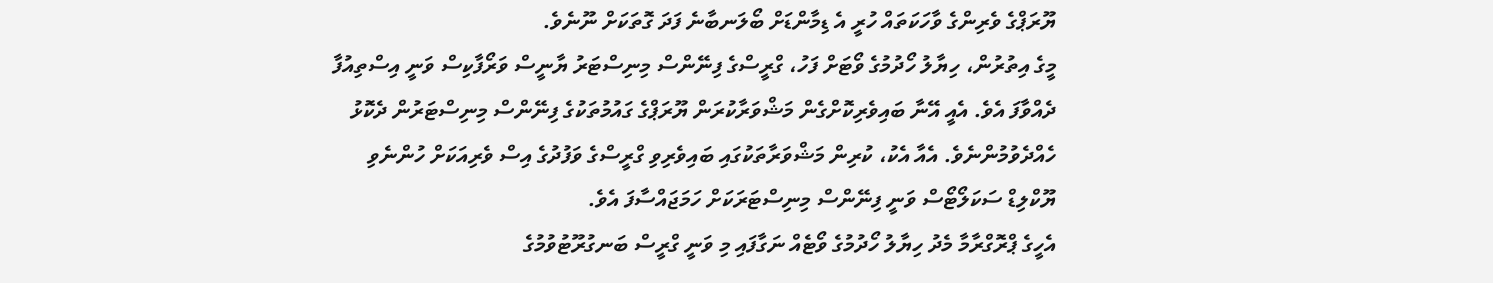ޔޫރަޕްގެ ވެރިންގެ ވާހަކަތައް ހުރީ އެ ޑިމާންޑަށް ބޯލަނބާނެ ފަދަ ގޮތަކަށް ނޫނެވެ.
މީގެ އިތުރުން، ހިޔާލު ހޯދުމުގެ ވޯޓަށް ފަހު، ގްރީސްގެ ފިނޭންސް މިނިސްޓަރު ޔާނީސް ވަރޯފާކިސް ވަނީ އިސްތިއުފާ ދެއްވާފަ އެވެ. އެއީ އޭނާ ބައިވެރިކޮށްގެން މަޝްވަރާކުރަން ޔޫރަޕްގެ ގައުމުތަކުގެ ފިނޭންސް މިނިސްޓަރުން ދެކޮޅު ހެއްދެވުމުންނެވެ. އެއާ އެކު، ކުރިން މަޝްވަރާތަކުގައި ބައިވެރިވި ގްރީސްގެ ވަފުދުގެ އިސް ވެރިއަކަށް ހުންނެވި ޔޫކްލިޑް ސަކަލޯޓޯސް ވަނީ ފިނޭންސް މިނިސްޓަރަކަށް ހަމަޖައްސާފަ އެވެ.
އެހީގެ ޕްރޮގްރާމާ މެދު ހިޔާލު ހޯދުމުގެ ވޯޓެއް ނަގާފައި މި ވަނީ ގްރީސް ބަނގުރޫޓުވުމުގެ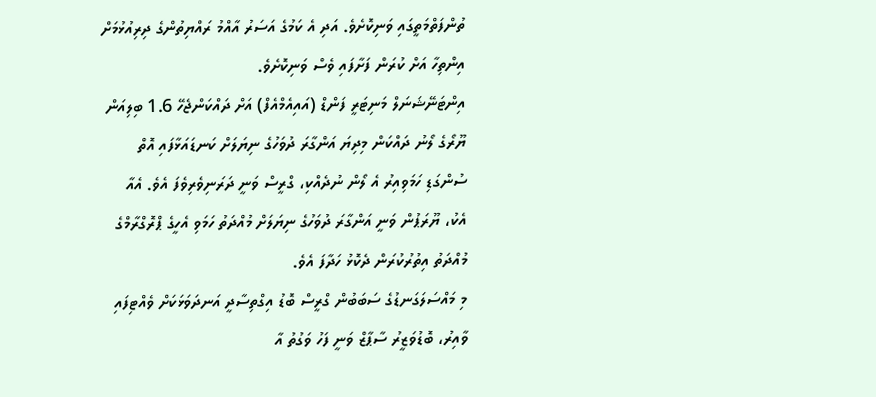ތުންފަތްމަތީގައި ވަނިކޮށެވެ. އަދި އެ ކަމުގެ އަސަރު އާއްމު ރައްޔިތުންގެ ދިރިއުޅުމަށް އިންތިހާ އަށް ކުރަން ފަށާފައި ވެސް ވަނިކޮށެވެ.
އިންޓަނޭޝަނަލް މަނިޓަރީ ފަންޑް (އައިއެމްއެފް) އަށް ދައްކަންޖެހޭ 1.6 ބިލިއަން ޔޫރޯގެ ލޯނު ދައްކަން މިދިޔަ އަންގާރަ ދުވަހުގެ ނިޔަލަށް ކަނޑައަޅާފައި އޮތް ސުންގަޑި ހަމަވިއިރު އެ ލޯން ނުދެއްކި، ގްރީސް ވަނީ ދަރަނިވެރިވެފަ އެވެ. އެއާ އެކު، ޔޫރަޕުން ވަނީ އަންގާރަ ދުވަހުގެ ނިޔަލަށް މުއްދަތު ހަމަވި އެހީގެ ޕްރޮގްރާމްގެ މުއްދަތު އިތުރުކުރަން ދެކޮޅު ހަދާފަ އެވެ.
މި މައްސަލަގަނޑުގެ ސަބަބުން ގްރީސް ބޮޑު އިގްތިސާދީ އަނދަވަޅަކަށް ވެއްޓިފައި ވާއިރު، ބޮޑުވަޒީރު ސާޕާޒް ވަނީ ފަހު ވަގުތު އާ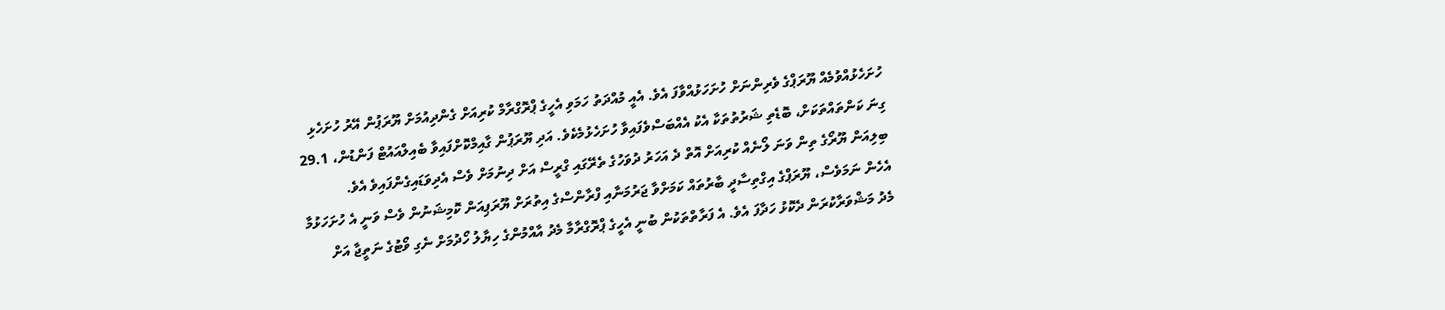ހުށަހެޅުއްވުމެއް ޔޫރަޕްގެ ވެރިންނަށް ހުށަހަޅުއްވާފަ އެވެ. އެއީ މުއްދަތު ހަމަވި އެހީގެ ޕްރޮގްރާމް ކުރިއަށް ގެންދިއުމަށް ޔޫރަޕުން އޭރު ހުށަހެޅި ގިނަ ކަންތައްތަކަށް، ބޮޑެތި ޝަރުތުތަކާ އެކު އެއްބަސްވެފައިވާ ހުށަހެޅުމެކެވެ. އަދި ޔޫރަޕުން ގާއިމްކޮށްފައިވާ ބެއިލްއައުޓް ފަންޑުން، 29.1 ބިލިއަން ޔޫރޯގެ ތިން ވަނަ ލޯނެއް ކުރިއަށް އޮތް ދެ އަހަރު ދުވަހުގެ ތެރޭގައި ގްރީސް އަށް ދިނުމަށް ވެސް އެދިވަޑައިގެންފައިވެ އެވެ.
އެހެން ނަމަވެސް، ޔޫރަޕްގެ އިގްތިސާދީ ބާރުތައް ކަމަށްވާ ޖަރުމަނާއި ފްރާންސްގެ އިތުރަށް ޔޫރަޕިއަން ކޮމިޝަނުން ވެސް ވަނީ އެ ހުށަހަޅުމާ މެދު މަޝްވަރާކުރަން ދެކޮޅު ހަދާފަ އެވެ. އެ ފަރާތްތަކުން ބުނީ އެހީގެ ޕްރޮގްރާމާ މެދު އާއްމުންގެ ހިޔާލު ހޯދުމަށް ނެގި ވޯޓުގެ ނަތީޖާ އަށް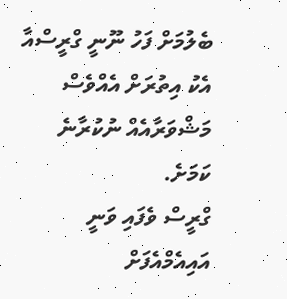ބެލުމަށް ފަހު ނޫނީ ގްރީސްއާ އެކު އިތުރަށް އެއްވެސް މަޝްވަރާއެއް ނުކުރާނެ ކަމަށެ.
ގްރީސް ވެފައި ވަނީ އައިއެމްއެފަށް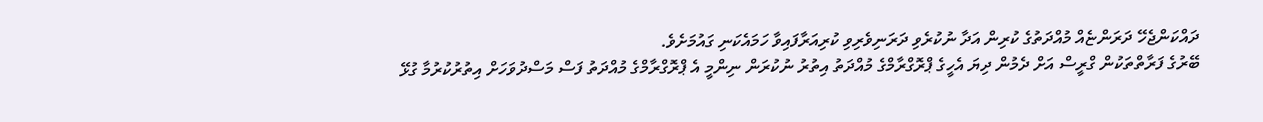ދައްކަންޖެހޭ ދަރަންޏެއް މުއްދަތުގެ ކުރިން އަދާ ނުކުރެވި ދަރަނިވެރިވި ކުރިއަރާފައިވާ ހަމައެކަނި ގައުމަށެވެ.
ބޭރުގެ ފަރާތްތަކުން ގްރީސް އަށް ދެމުން ދިޔަ އެހީގެ ޕްރޮގްރާމްގެ މުއްދަތު އިތުރު ނުކުރަން ނިންމީ އެ ޕްރޮގްރާމްގެ މުއްދަތު ފަސް މަސްދުވަހަށް އިތުރުކުރުމާ ގުޅޭ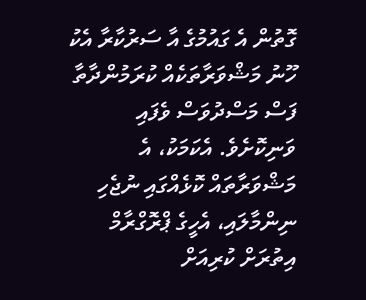ގޮތުން އެ ގައުމުގެ އާ ސަރުކާރާ އެކު ހޫނު މަޝްވަރާތަކެއް ކުރަމުންދާތާ ފަސް މަސްދުވަސް ވެފައި ވަނިކޮށެވެ. އެކަމަކު، އެ މަޝްވަރާތައް ކޮޅެއްގައި ނުޖެހި ނިންމާލައި، އެހީގެ ޕްރޮގްރާމް އިތުރަށް ކުރިއަށް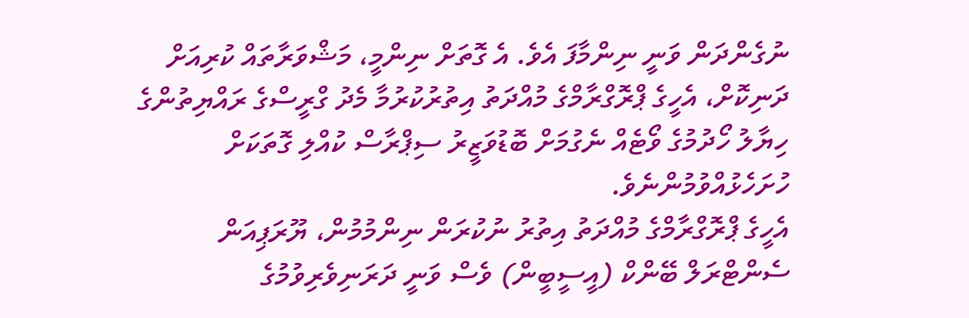ނުގެންދަން ވަނީ ނިންމާފަ އެވެ. އެ ގޮތަށް ނިންމީ، މަޝްވަރާތައް ކުރިއަށް ދަނިކޮށް، އެހީގެ ޕްރޮގްރާމްގެ މުއްދަތު އިތުރުކުރުމާ މެދު ގްރީސްގެ ރައްޔިތުންގެ ހިޔާލު ހޯދުމުގެ ވޯޓެއް ނެގުމަށް ބޮޑުވަޒީރު ސިޕްރާސް ކުއްލި ގޮތަކަށް ހުށަހެޅުއްވުމުންނެވެ.
އެހީގެ ޕްރޮގްރާމްގެ މުއްދަތު އިތުރު ނުކުރަން ނިންމުމުން، ޔޫރަޕިއަން ސެންޓްރަލް ބޭންކް (އީސީބީން) ވެސް ވަނީ ދަރަނިވެރިވުމުގެ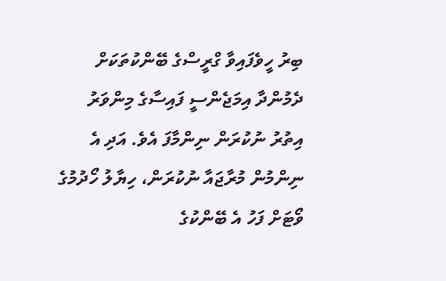ބިރު ހީވެފައިވާ ގްރީސްގެ ބޭންކުތަކަށް ދެމުންދާ އިމަޖެންސީ ފައިސާގެ މިންވަރު އިތުރު ނުކުރަން ނިންމާފަ އެވެ. އަދި އެ ނިންމުން މުރާޖައާ ނުކުރަން، ހިޔާލު ހޯދުމުގެ ވޯޓަށް ފަހު އެ ބޭންކުގެ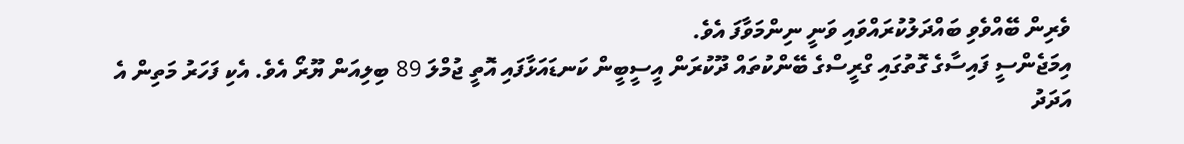ވެރިން ބޭއްވެވި ބައްދަލުކުރައްވައި ވަނީ ނިންމަވާފަ އެވެ.
އިމަޖެންސީ ފައިސާގެ ގޮތުގައި ގްރީސްގެ ބޭންކުތައް ދޫކުރަން އީސީބީން ކަނޑައަޅާފައި އޮތީ ޖުމްލަ 89 ބިލިއަން ޔޫރޯ އެވެ. އެކި ފަހަރު މަތިން އެ އަދަދު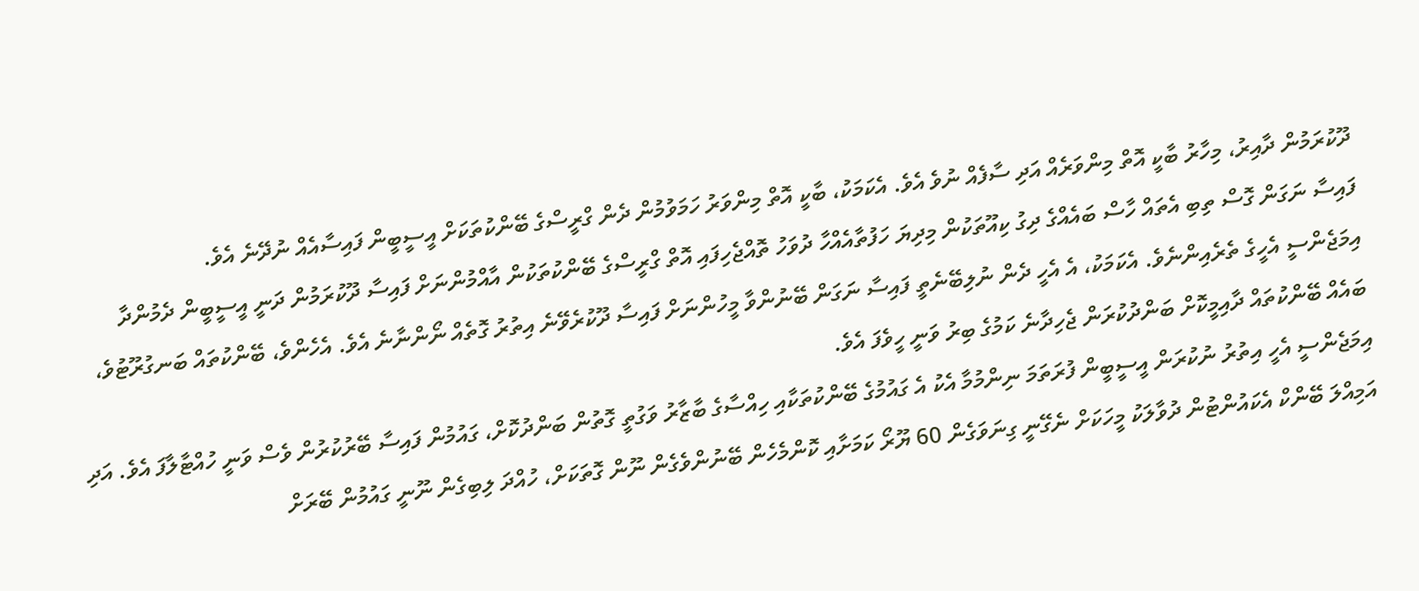ދޫކުރަމުން ދާއިރު، މިހާރު ބާކީ އޮތް މިންވަރެއް އަދި ސާފެއް ނުވެ އެވެ. އެކަމަކު، ބާކީ އޮތް މިންވަރު ހަމަވުމުން ދެން ގްރީސްގެ ބޭންކުތަކަށް އީސީބީން ފައިސާއެއް ނުދޭނެ އެވެ.
ފައިސާ ނަގަން ގޮސް ތިބި އެތައް ހާސް ބައެއްގެ ދިގު ކިއޫތަކުން މިދިޔަ ހަފުތާއެއްހާ ދުވަހު ތޮއްޖެހިފައި އޮތް ގްރީސްގެ ބޭންކުތަކުން އާއްމުންނަށް ފައިސާ ދޫކުރަމުން ދަނީ އީސީބީން ދެމުންދާ އިމަޖެންސީ އެހީގެ ތެރެއިންނެވެ. އެކަމަކު، އެ އެހީ ދެން ނުލިބޭނެތީ ފައިސާ ނަގަން ބޭނުންވާ މީހުންނަށް ފައިސާ ދޫކުރެވޭނެ އިތުރު ގޮތެއް ނޯންނާނެ އެވެ. އެހެންވެ، ބޭންކުތައް ބަނގުރޫޓުވެ، ބައެއް ބޭންކުތައް ދާއިމީކޮށް ބަންދުކުރަން ޖެހިދާނެ ކަމުގެ ބިރު ވަނީ ހީވެފަ އެވެ.
އިމަޖެންސީ އެހީ އިތުރު ނުކުރަން އީސީބީން ފުރަތަމަ ނިންމުމާ އެކު އެ ގައުމުގެ ބޭންކުތަކާއި ހިއްސާގެ ބާޒާރު ވަގުތީ ގޮތުން ބަންދުކޮށް، ގައުމުން ފައިސާ ބޭރުކުރުން ވެސް ވަނީ ހުއްޓާލާފަ އެވެ. އަދި އަމިއްލަ ބޭންކް އެކައުންޓުން ދުވާލަކު މީހަކަށް ނެގޭނީ ގިނަވަގެން 60 ޔޫރޯ ކަމަށާއި ކޮންމެހެން ބޭނުންވެގެން ނޫން ގޮތަކަށް، ހުއްދަ ލިބިގެން ނޫނީ ގައުމުން ބޭރަށް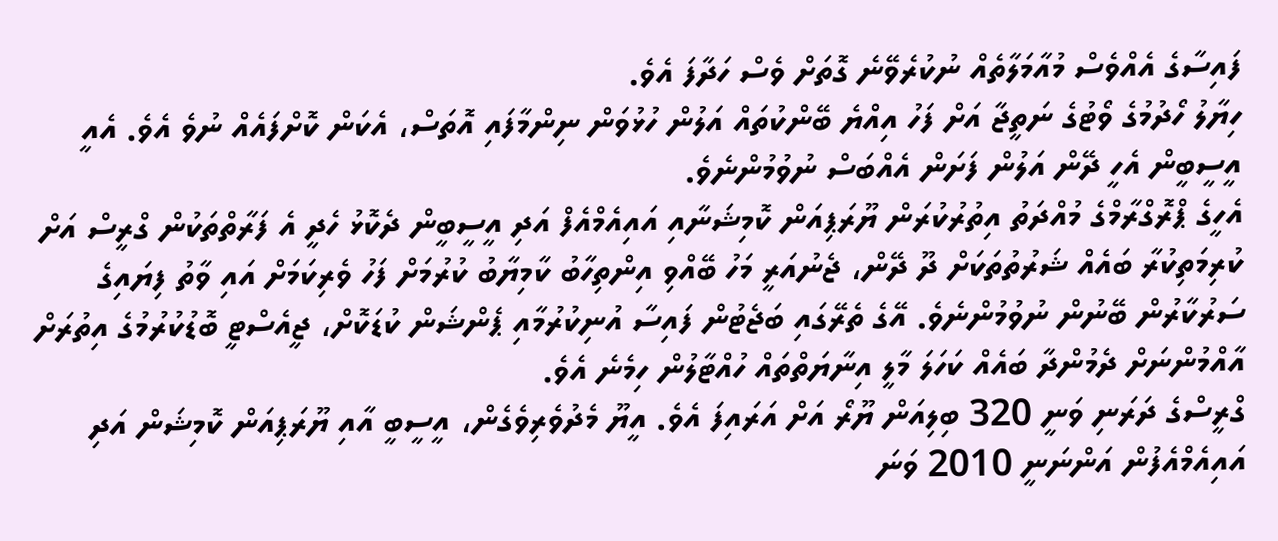ފައިސާގެ އެއްވެސް މުއާމަލާތެއް ނުކުރެވޭނެ ގޮތަށް ވެސް ހަދާފަ އެވެ.
ހިޔާލު ހޯދުމުގެ ވޯޓުގެ ނަތީޖާ އަށް ފަހު އިއްޔެ ބޭންކުތައް އަލުން ހުޅުވަން ނިންމާފައި އޮތަސް، އެކަން ކޮށްފައެއް ނުވެ އެވެ. އެއީ އީސީބީން އެހީ ދޭން އަލުން ފަށަން އެއްބަސް ނުވުމުންނެވެ.
އެހީގެ ޕްރޮގްރާމްގެ މުއްދަތު އިތުރުކުރަން ޔޫރަޕިއަން ކޮމިޝަނާއި އައިއެމްއެފް އަދި އީސީބީން ދެކޮޅު ހެދީ އެ ފަރާތްތަކުން ގްރީސް އަށް ކުރިމަތިކުރާ ބައެއް ޝަރުތުތަކަށް ދޫ ދޭން، ޖެނުއަރީ މަހު ބޭއްވި އިންތިހާބު ކާމިޔާބު ކުރުމަށް ފަހު ވެރިކަމަށް އައި ވާތު ފިޔައިގެ ސަރުކާރުން ބޭނުން ނުވުމުންނެވެ. އޭގެ ތެރޭގައި ބަޖެޓުން ފައިސާ އުނިކުރުމާއި ޕެންޝަން ކުޑަކޮށް، ޖީއެސްޓީ ބޮޑުކުރުމުގެ އިތުރަށް އާއްމުންނަށް ދެމުންދާ ބައެއް ކަހަލަ މާލީ އިނާޔަތްތައް ހުއްޓާލުން ހިމެނެ އެވެ.
ގްރީސްގެ ދަރަނި ވަނީ 320 ބިލިއަން ޔޫރޯ އަށް އަރައިފަ އެވެ. އީޔޫ މެދުވެރިވެގެން، އީސީބީ އާއި ޔޫރަޕިއަން ކޮމިޝަން އަދި އައިއެމްއެފުން އަންނަނީ 2010 ވަނަ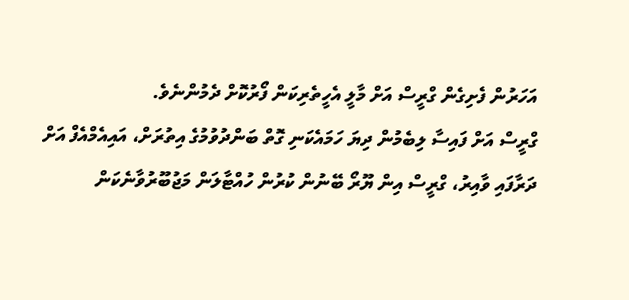އަހަރުން ފެށިގެން ގްރީސް އަށް މާލީ އެހީތެރިކަން ފޯރުކޮށް ދެމުންނެވެ.
ގްރީސް އަށް ފައިސާ ލިބެމުން ދިޔަ ހަމައެކަނި ގޮތް ބަންދުވުމުގެ އިތުރަށް، އައިއެމްއެފް އަށް ދަރާފައި ވާއިރު، ގްރީސް އިން ޔޫރޯ ބޭނުން ކުރުން ހުއްޓާލަން މަޖުބޫރުވާނެކަން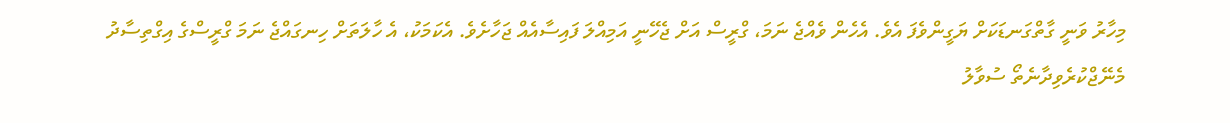މިހާރު ވަނީ ގާތްގަނޑަކަށް ޔަގީންވެފަ އެވެ. އެހެން ވެއްޖެ ނަމަ، ގްރީސް އަށް ޖެހޭނީ އަމިއްލަ ފައިސާއެއް ޖަހާށެވެ. އެކަމަކު، އެ ހާލަތަށް ހިނގައްޖެ ނަމަ ގްރީސްގެ އިގްތިސާދު މެނޭޖްކުރެވިދާނެތޯ ސުވާލު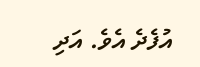އުފެދެ އެވެ. އަދި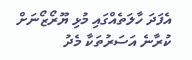އެފަދަ ހާލަތެއްގައި މުޅި ޔޫރޯޒޯނަށް ކުރާނެ އަސަރުތަކާ މެދު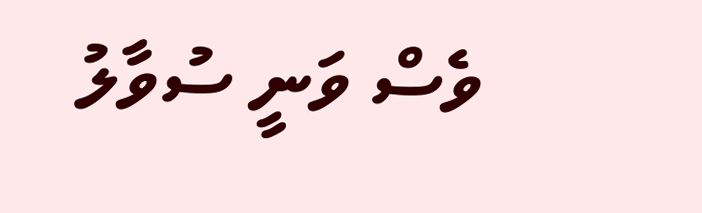ވެސް ވަނީ ސުވާލު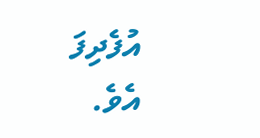އުފެދިފަ އެވެ.